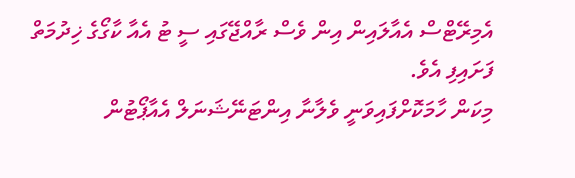އެމިރޭޓްސް އެއާލައިން އިން ވެސް ރާއްޖޭގައި ސީ ޓު އެއާ ކާގޯގެ ޚިދުމަތް ފަށައިފި އެވެ.
މިކަން ހާމަކޮށްފައިވަނީ ވެލާނާ އިންޓަނޭޝަނަލް އެއާޕޯޓުން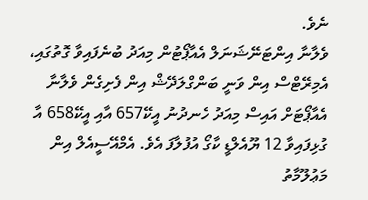ނެވެ.
ވެލާނާ އިންޓަނޭޝަނަލް އެއާޕޯޓުން މިއަދު ބުނެފައިވާ ގޮތުގައި، އެމިރޭޓްސް އިން ވަނީ ބަންގްލަދޭޝް އިން ފެށިގެން ވެލާނާ އެއާޕޯޓަށް އައިސް މިއަދު ހެނދުނު އީކޭ657 އާއި އީކޭ658 އާ ގުޅިފައިވާ 12 ޔޫއެލްޑީ ކާގޯ އުފުލާފަ އެވެ. އެމްއޭސީއެލް އިން މަޢުލޫމާތު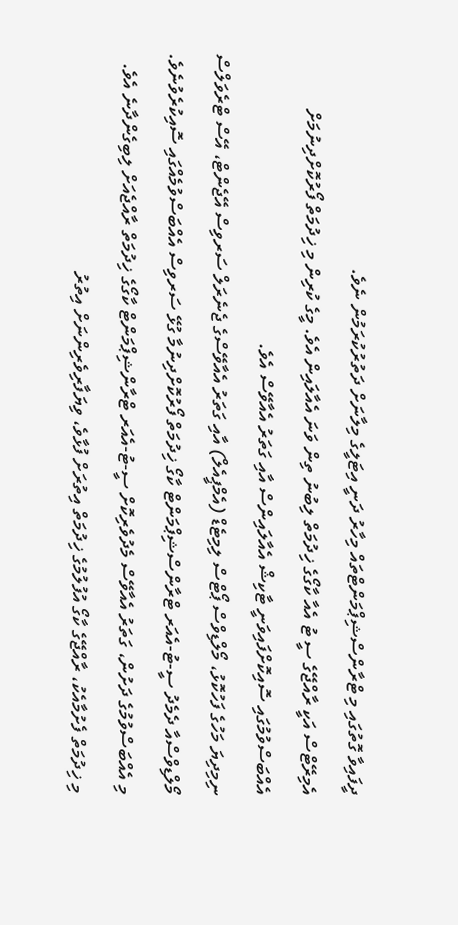ދީފައިވާ ގޮތުގައި މި ޓްރާންސްޝިޕްމަންޓްތައް މިހާރު ދަނީ އިޓަލީގެ މިލާނަށް ދަތުރުކުރަމުން ނެވެ.
އެމިރޭޓްސް އަކީ ރާއްޖޭގެ ސީ ޓު އެއާ ކާގޯގެ ޚިދުމަތް ލިބުނު ތިން ވަނަ އެއާލައިން އެވެ. މީގެ ކުރިން މި ޚިދުމަތް ފޯރުކޮށްދިނުމަށް އެއްބަސްވުމުގައި ސޮއިކޮށްފައިވަނީ ޓާކިޝް އެއާލައިންސް އާއި ގަތަރު އެއާވޭސް އެވެ.
ނިމިދިޔަ މަހުގެ ފަހުކޮޅު، މޯލްޑިވްސް ޕޯޓްސް ލިމިޓެޑް (އެމްޕީއެލް) އާއި ގަތަރު އެއާވޭސްގެ ޖެނެރަލް ސަރވިސް އޭޖެންޓް، އޭސް ޓްރެވަލްސް މޯލްޑިވްސްއާ ދެމެދު ސީ-ޓު-އެއަރ ޓްރާންސްޝިޕްމަންޓް ކާގޯ ޚިދުމަތް ފޯރުކޮށްދިނުމާ ގުޅޭ ސަރވިސް އެއްބަސްވުމެއްގައި ސޮއިކުރެވުނެވެ. މި އެއްބަސްވުމުގެ ދަށުން، ގަތަރު އެއާވޭސް މެދުވެރިކޮށް ސީ-ޓު-އެއަރ ޓްރާންޝިޕްމަންޓް ކާގޯގެ ޚިދުމަތް ރާއްޖެއަށް ލިބިގެންދާނެ އެވެ.
މި ޚިދުމަތް ފެށުމާއެކު، ރާއްޖޭގެ ކާގޯ އުފުލުމުގެ ޚިދުމަތް އިތުރަށް ފުޅާވެ، ވިޔަފާރިވެރިންނަށް އިތުރު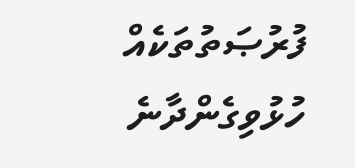ފުރުޞަތުތަކެއް ހުޅުވިގެންދާނެ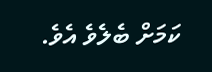ކަމަށް ބެލެވެ އެވެ.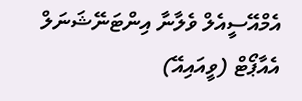އެމްއޭސީއެލް ވެލާނާ އިންޓަނޭޝަނަލް އެއާޕޯޓް (ވީއައިއޭ)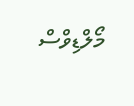މޯލްޑިވްސް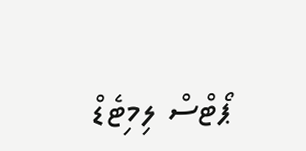ޕޯޓްސް ލިމިޓެޑް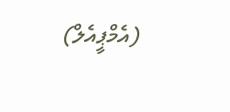(އެމްޕީއެލް)